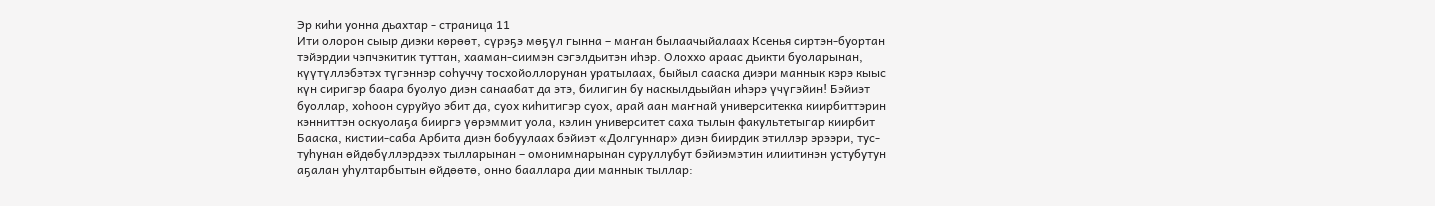Эр киһи уонна дьахтар - страница 11
Ити олорон сыыр диэки көрөөт, сүрэҕэ мөҕүл гынна – маҥан былаачыйалаах Ксенья сиртэн-буортан тэйэрдии чэпчэкитик туттан, хааман-сиимэн сэгэлдьитэн иһэр. Олоххо араас дьикти буоларынан, күүтүллэбэтэх түгэннэр соһуччу тосхойоллорунан уратылаах, быйыл сааска диэри маннык кэрэ кыыс күн сиригэр баара буолуо диэн санаабат да этэ, билигин бу наскылдьыйан иһэрэ үчүгэйин! Бэйиэт буоллар, хоһоон суруйуо эбит да, суох киһитигэр суох, арай аан маҥнай университекка киирбиттэрин кэнниттэн оскуолаҕа бииргэ үөрэммит уола, кэлин университет саха тылын факультетыгар киирбит Бааска, кистии-саба Арбита диэн бобуулаах бэйиэт «Долгуннар» диэн биирдик этиллэр эрээри, тус-туһунан өйдөбүллэрдээх тылларынан – омонимнарынан суруллубут бэйиэмэтин илиитинэн устубутун аҕалан уһултарбытын өйдөөтө, онно бааллара дии маннык тыллар: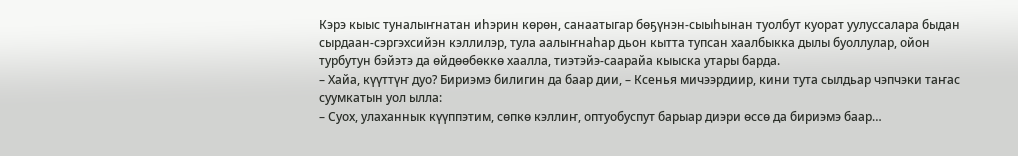Кэрэ кыыс туналыҥнатан иһэрин көрөн, санаатыгар бөҕүнэн-сыыһынан туолбут куорат уулуссалара быдан сырдаан-сэргэхсийэн кэллилэр, тула аалыҥнаһар дьон кытта тупсан хаалбыкка дылы буоллулар, ойон турбутун бэйэтэ да өйдөөбөккө хаалла, тиэтэйэ-саарайа кыыска утары барда.
– Хайа, күүттүҥ дуо? Бириэмэ билигин да баар дии, – Ксенья мичээрдиир, кини тута сылдьар чэпчэки таҥас суумкатын уол ылла:
– Суох, улаханнык күүппэтим, сөпкө кэллиҥ, оптуобуспут барыар диэри өссө да бириэмэ баар…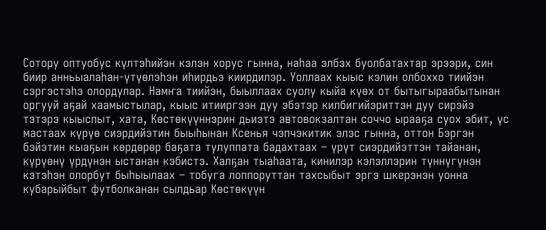Сотору оптуобус күлтэһийэн кэлэн хорус гынна, наһаа элбэх буолбатахтар эрээри, син биир анньыалаһан-үтүөлэһэн иһирдьэ киирдилэр. Уоллаах кыыс кэлин олбоххо тиийэн сэргэстэһэ олордулар. Намҥа тиийэн, быыллаах суолу кыйа күөх от бытыгыраабытынан оргууй аҕай хаамыстылар, кыыс итииргээн дуу эбэтэр килбигийэриттэн дуу сирэйэ тэтэрэ кыыспыт, хата, Көстөкүүннэрин дьиэтэ автовокзалтан соччо ырааҕа суох эбит, үс мастаах күрүө сиэрдийэтин быыһынан Ксенья чэпчэкитик элэс гынна, оттон Бэргэн бэйэтин кыаҕын көрдөрөр баҕата тулуппата бадахтаах – үрүт сиэрдийэттэн тайанан, күрүөнү үрдүнэн ыстанан кэбистэ. Халҕан тыаһаата, кинилэр кэлэллэрин түннүгүнэн кэтэһэн олорбут быһыылаах – тобуга лоппоруттан тахсыбыт эргэ шкерэнэн уонна кубарыйбыт футболканан сылдьар Көстөкүүн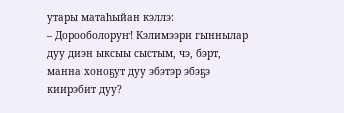утары матаһыйан кэллэ:
– Дорооболоруҥ! Кэлимээри гыннылар дуу диэн ыксыы сыстым, чэ, бэрт, манна хоноҕут дуу эбэтэр эбэҕэ киирэбит дуу?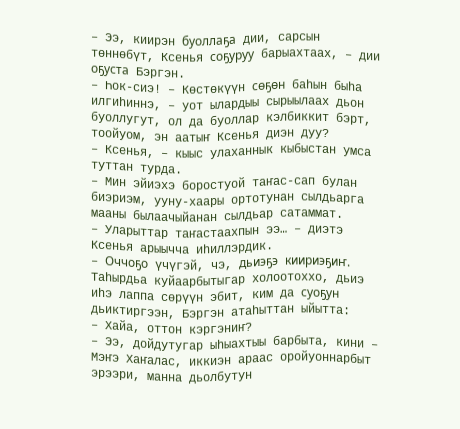– Ээ, киирэн буоллаҕа дии, сарсын төннөбүт, Ксенья соҕуруу барыахтаах, – дии оҕуста Бэргэн.
– Һок-сиэ! – Көстөкүүн сөҕөн баһын быһа илгиһиннэ, – уот ылардыы сырыылаах дьон буоллугут, ол да буоллар кэлбиккит бэрт, тоойуом, эн аатыҥ Ксенья диэн дуу?
– Ксенья, – кыыс улаханнык кыбыстан умса туттан турда.
– Мин эйиэхэ боростуой таҥас-сап булан биэриэм, ууну-хаары ортотунан сылдьарга мааны былаачыйанан сылдьар сатаммат.
– Уларыттар таҥастаахпын ээ… – диэтэ Ксенья арыычча иһиллэрдик.
– Оччоҕо үчүгэй, чэ, дьиэҕэ киириэҕиҥ.
Таһырдьа куйаарбытыгар холоотоххо, дьиэ иһэ лаппа сөрүүн эбит, ким да суоҕун дьиктиргээн, Бэргэн атаһыттан ыйытта:
– Хайа, оттон кэргэниҥ?
– Ээ, дойдутугар ыһыахтыы барбыта, кини – Мэҥэ Хаҥалас, иккиэн араас оройуоннарбыт эрээри, манна дьолбутун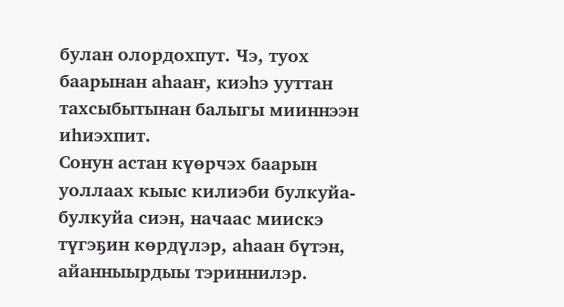булан олордохпут. Чэ, туох баарынан аһааҥ, киэһэ ууттан тахсыбытынан балыгы мииннээн иһиэхпит.
Сонун астан күөрчэх баарын уоллаах кыыс килиэби булкуйа-булкуйа сиэн, начаас миискэ түгэҕин көрдүлэр, аһаан бүтэн, айанныырдыы тэриннилэр.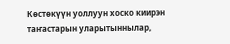Көстөкүүн уоллуун хоско киирэн таҥастарын уларытыннылар,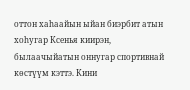оттон хаһаайын ыйан биэрбит атын хоһугар Ксенья киирэн, былаачыйатын оннугар спортивнай көстүүм кэттэ. Кини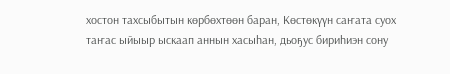хостон тахсыбытын көрбөхтөөн баран, Көстөкүүн саҥата суох таҥас ыйыыр ыскаап аннын хасыһан, дьоҕус бириһиэн сону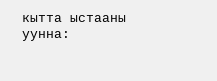кытта ыстааны уунна: